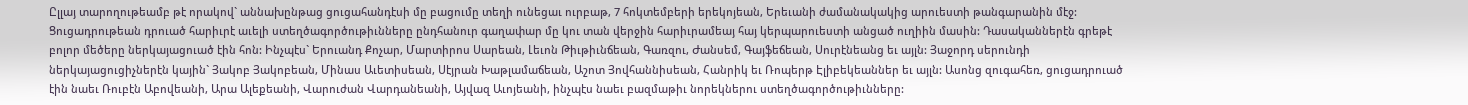Ըլլայ տարողութեամբ թէ որակով` աննախընթաց ցուցահանդէսի մը բացումը տեղի ունեցաւ ուրբաթ, 7 հոկտեմբերի երեկոյեան, Երեւանի ժամանակակից արուեստի թանգարանին մէջ: Ցուցադրութեան դրուած հարիւրէ աւելի ստեղծագործութիւնները ընդհանուր գաղափար մը կու տան վերջին հարիւրամեայ հայ կերպարուեստի անցած ուղիին մասին: Դասականներէն գրեթէ բոլոր մեծերը ներկայացուած էին հոն: Ինչպէս` Երուանդ Քոչար, Մարտիրոս Սարեան, Լեւոն Թիւթիւնճեան, Գառզու, Ժանսեմ, Գայֆեճեան, Սուրէնեանց եւ այլն: Յաջորդ սերունդի ներկայացուցիչներէն կային` Յակոբ Յակոբեան, Մինաս Աւետիսեան, Սէյրան Խաթլամաճեան, Աշոտ Յովհաննիսեան, Հանրիկ եւ Ռոպերթ Էլիբեկեաններ եւ այլն: Ասոնց զուգահեռ, ցուցադրուած էին նաեւ Ռուբէն Աբովեանի, Արա Ալեքեանի, Վարուժան Վարդանեանի, Այվազ Աւոյեանի, ինչպէս նաեւ բազմաթիւ նորեկներու ստեղծագործութիւնները: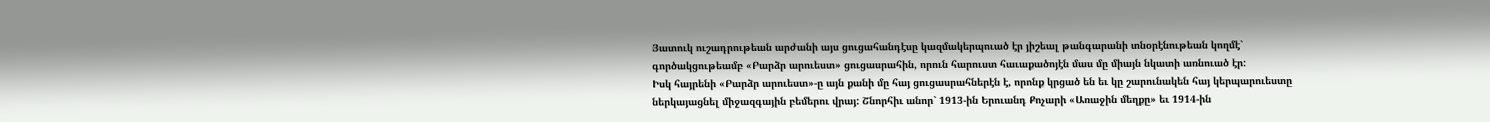Յատուկ ուշադրութեան արժանի այս ցուցահանդէսը կազմակերպուած էր յիշեալ թանգարանի տնօրէնութեան կողմէ` գործակցութեամբ «Բարձր արուեստ» ցուցասրահին, որուն հարուստ հաւաքածոյէն մաս մը միայն նկատի առնուած էր:
Իսկ հայրենի «Բարձր արուեստ»-ը այն քանի մը հայ ցուցասրահներէն է, որոնք կրցած են եւ կը շարունակեն հայ կերպարուեստը ներկայացնել միջազգային բեմերու վրայ: Շնորհիւ անոր` 1913-ին Երուանդ Քոչարի «Առաջին մեղքը» եւ 1914-ին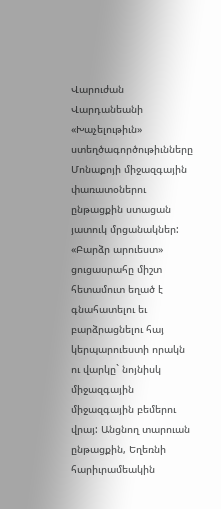Վարուժան Վարդանեանի «Խաչելութիւն» ստեղծագործութիւնները Մոնաքոյի միջազգային փառատօներու ընթացքին ստացան յատուկ մրցանակներ:
«Բարձր արուեստ» ցուցասրահը միշտ հետամուտ եղած է գնահատելու եւ բարձրացնելու հայ կերպարուեստի որակն ու վարկը` նոյնիսկ միջազգային միջազգային բեմերու վրայ: Անցնող տարուան ընթացքին, Եղեռնի հարիւրամեակին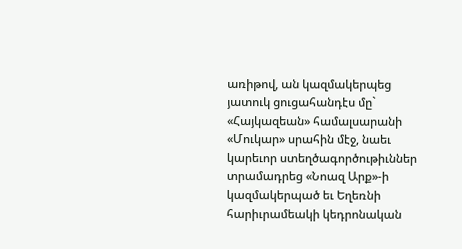առիթով, ան կազմակերպեց յատուկ ցուցահանդէս մը` «Հայկազեան» համալսարանի «Մուկար» սրահին մէջ, նաեւ կարեւոր ստեղծագործութիւններ տրամադրեց «Նոազ Արք»-ի կազմակերպած եւ Եղեռնի հարիւրամեակի կեդրոնական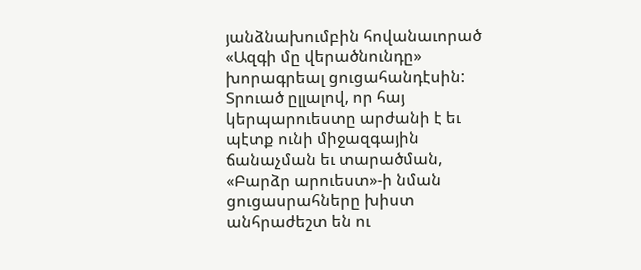յանձնախումբին հովանաւորած «Ազգի մը վերածնունդը» խորագրեալ ցուցահանդէսին:
Տրուած ըլլալով, որ հայ կերպարուեստը արժանի է եւ պէտք ունի միջազգային ճանաչման եւ տարածման, «Բարձր արուեստ»-ի նման ցուցասրահները խիստ անհրաժեշտ են ու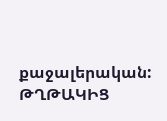քաջալերական:
ԹՂԹԱԿԻՑ